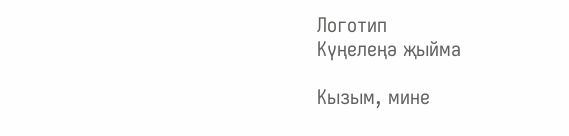Логотип
Күңелеңә җыйма

Кызым, мине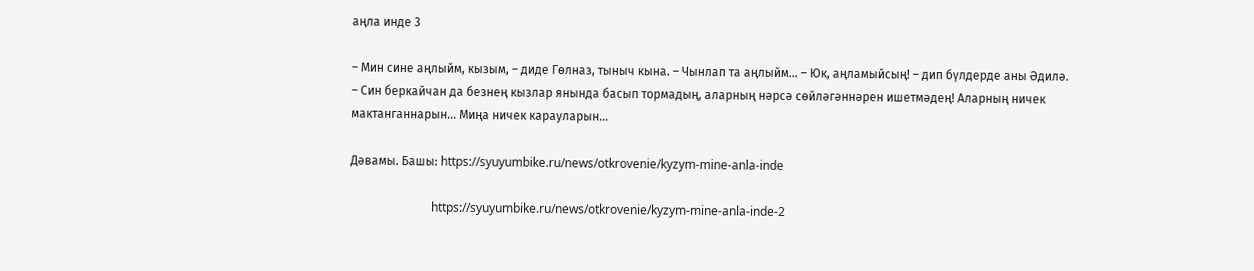аңла инде 3

– Мин сине аңлыйм, кызым, – диде Гөлназ, тыныч кына. – Чынлап та аңлыйм… – Юк, аңламыйсың! – дип бүлдерде аны Әдилә. – Син беркайчан да безнең кызлар янында басып тормадың, аларның нәрсә сөйләгәннәрен ишетмәдең! Аларның ничек мактанганнарын… Миңа ничек карауларын…

Дәвамы. Башы: https://syuyumbike.ru/news/otkrovenie/kyzym-mine-anla-inde

                           https://syuyumbike.ru/news/otkrovenie/kyzym-mine-anla-inde-2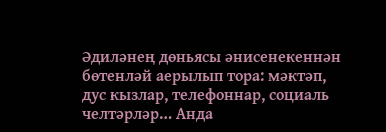Әдиләнең дөньясы әнисенекеннән бөтенләй аерылып тора: мәктәп, дус кызлар, телефоннар, социаль челтәрләр… Анда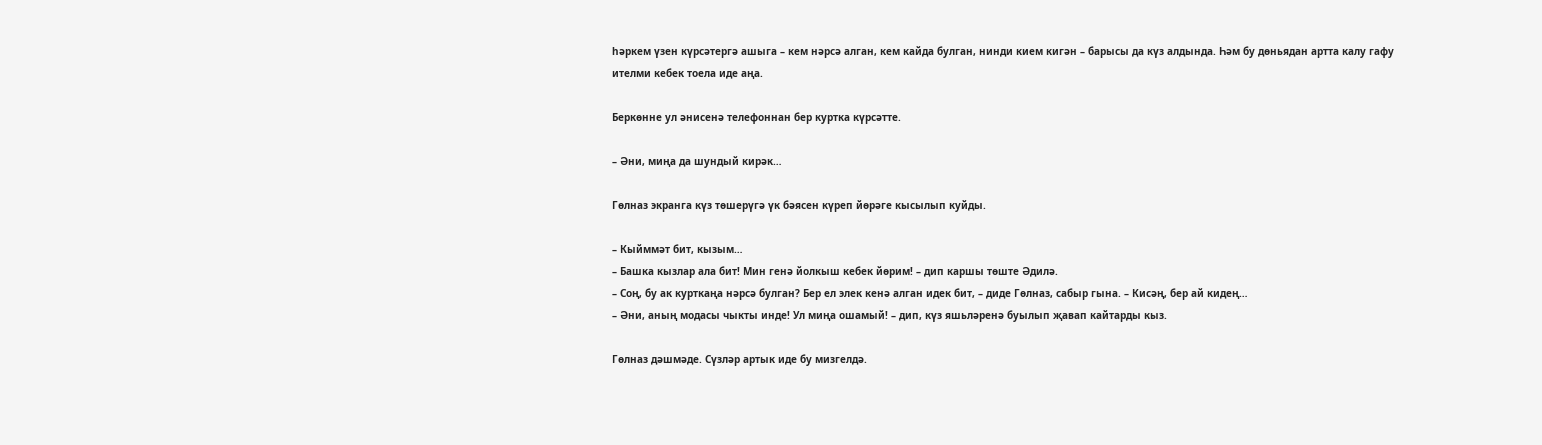һәркем үзен күрсәтергә ашыга – кем нәрсә алган, кем кайда булган, нинди кием кигән – барысы да күз алдында. Һәм бу дөньядан артта калу гафу ителми кебек тоела иде аңа.

Беркөнне ул әнисенә телефоннан бер куртка күрсәтте.

– Әни, миңа да шундый кирәк…

Гөлназ экранга күз төшерүгә үк бәясен күреп йөрәге кысылып куйды.

– Кыйммәт бит, кызым…
– Башка кызлар ала бит! Мин генә йолкыш кебек йөрим! – дип каршы төште Әдилә.
– Соң, бу ак курткаңа нәрсә булган? Бер ел элек кенә алган идек бит, – диде Гөлназ, сабыр гына. – Кисәң, бер ай кидең…
– Әни, аның модасы чыкты инде! Ул миңа ошамый! – дип, күз яшьләренә буылып җавап кайтарды кыз.

Гөлназ дәшмәде. Сүзләр артык иде бу мизгелдә.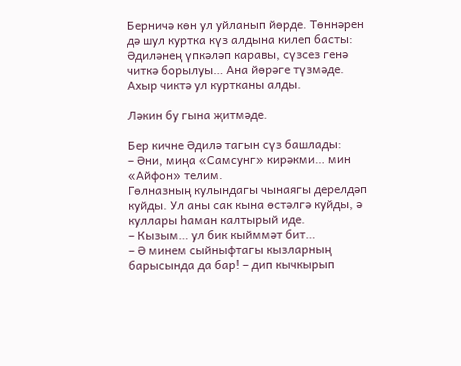Берничә көн ул уйланып йөрде. Төннәрен дә шул куртка күз алдына килеп басты: Әдиләнең үпкәләп каравы, сүзсез генә читкә борылуы… Ана йөрәге түзмәде. Ахыр чиктә ул куртканы алды.

Ләкин бу гына җитмәде.

Бер кичне Әдилә тагын сүз башлады:
– Әни, миңа «Самсунг» кирәкми… мин «Айфон» телим.
Гөлназның кулындагы чынаягы дерелдәп куйды. Ул аны сак кына өстәлгә куйды, ә куллары һаман калтырый иде.
– Кызым… ул бик кыйммәт бит…
– Ә минем сыйныфтагы кызларның барысында да бар! – дип кычкырып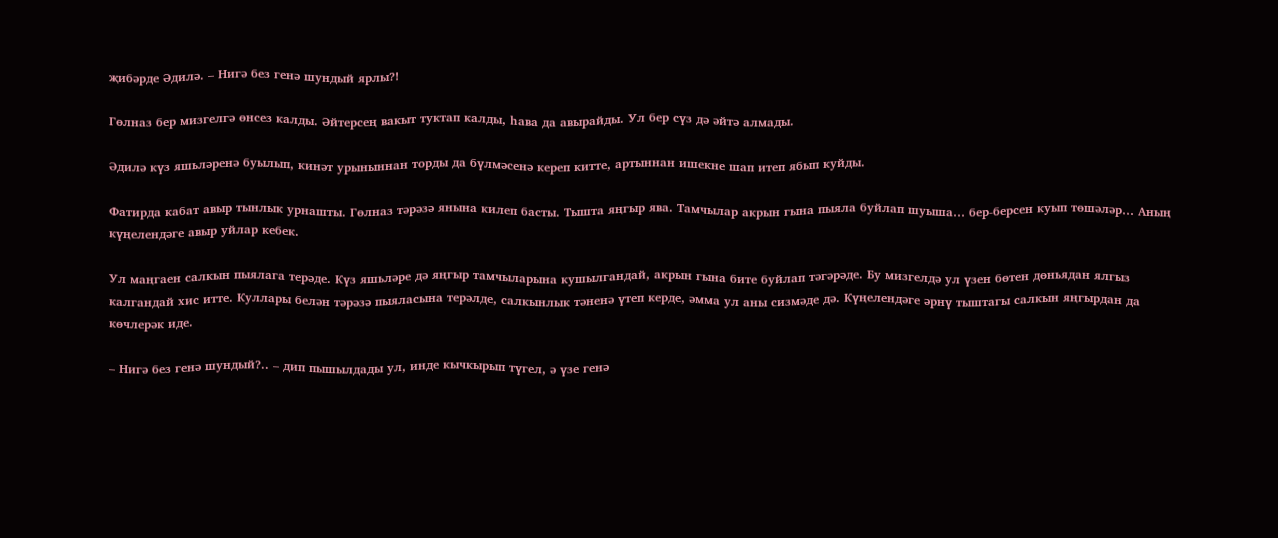җибәрде Әдилә. – Нигә без генә шундый ярлы?!

Гөлназ бер мизгелгә өнсез калды. Әйтерсең вакыт туктап калды, һава да авырайды. Ул бер сүз дә әйтә алмады.

Әдилә күз яшьләренә буылып, кинәт урыныннан торды да бүлмәсенә кереп китте, артыннан ишекне шап итеп ябып куйды.

Фатирда кабат авыр тынлык урнашты. Гөлназ тәрәзә янына килеп басты. Тышта яңгыр ява. Тамчылар акрын гына пыяла буйлап шуыша… бер-берсен куып төшәләр… Аның күңелендәге авыр уйлар кебек.

Ул маңгаен салкын пыялага терәде. Күз яшьләре дә яңгыр тамчыларына кушылгандай, акрын гына бите буйлап тәгәрәде. Бу мизгелдә ул үзен бөтен дөньядан ялгыз калгандай хис итте. Куллары белән тәрәзә пыяласына терәлде, салкынлык тәненә үтеп керде, әмма ул аны сизмәде дә. Күңелендәге әрнү тыштагы салкын яңгырдан да көчлерәк иде.

– Нигә без генә шундый?.. – дип пышылдады ул, инде кычкырып түгел, ә үзе генә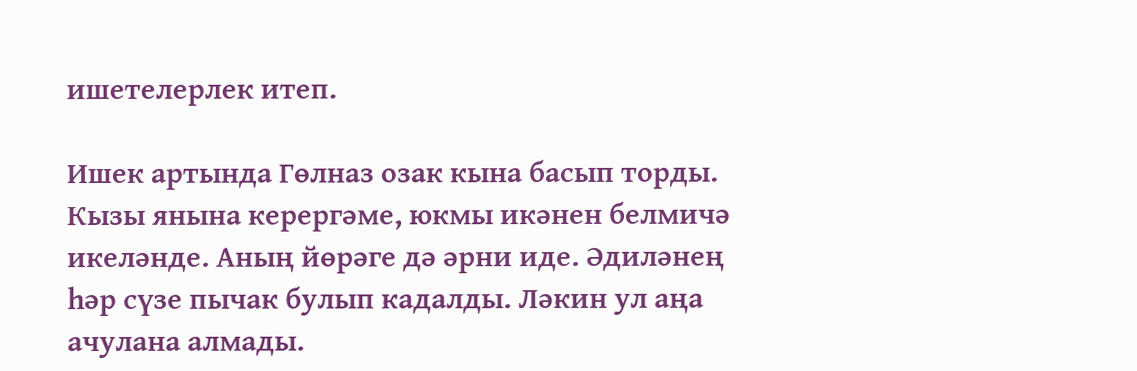ишетелерлек итеп.

Ишек артында Гөлназ озак кына басып торды. Кызы янына керергәме, юкмы икәнен белмичә икеләнде. Аның йөрәге дә әрни иде. Әдиләнең һәр сүзе пычак булып кадалды. Ләкин ул аңа ачулана алмады.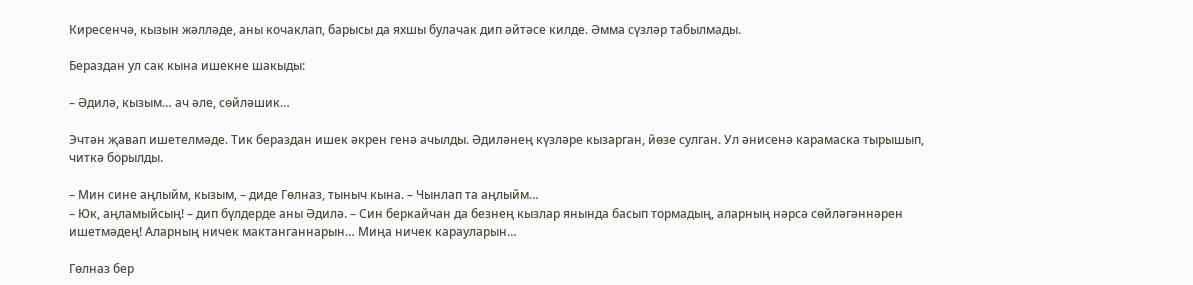Киресенчә, кызын жәлләде, аны кочаклап, барысы да яхшы булачак дип әйтәсе килде. Әмма сүзләр табылмады.

Бераздан ул сак кына ишекне шакыды:

– Әдилә, кызым… ач әле, сөйләшик…

Эчтән җавап ишетелмәде. Тик бераздан ишек әкрен генә ачылды. Әдиләнең күзләре кызарган, йөзе сулган. Ул әнисенә карамаска тырышып, читкә борылды.

– Мин сине аңлыйм, кызым, – диде Гөлназ, тыныч кына. – Чынлап та аңлыйм…
– Юк, аңламыйсың! – дип бүлдерде аны Әдилә. – Син беркайчан да безнең кызлар янында басып тормадың, аларның нәрсә сөйләгәннәрен ишетмәдең! Аларның ничек мактанганнарын… Миңа ничек карауларын…

Гөлназ бер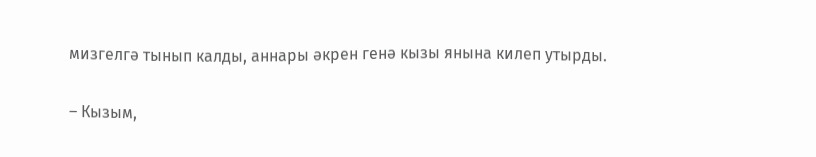мизгелгә тынып калды, аннары әкрен генә кызы янына килеп утырды.

– Кызым,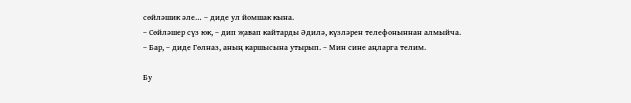сөйләшик әле… – диде ул йомшак кына.
– Сөйләшер сүз юк, – дип җавап кайтарды Әдилә, күзләрен телефоныннан алмыйча.
– Бар, – диде Гөлназ, аның каршысына утырып. – Мин сине аңларга телим.

Бу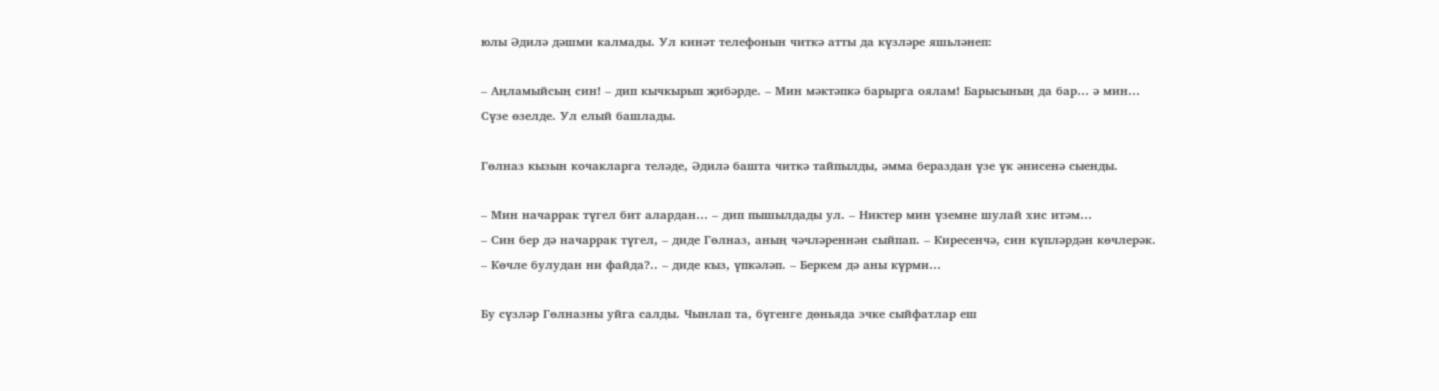юлы Әдилә дәшми калмады. Ул кинәт телефонын читкә атты да күзләре яшьләнеп:

– Аңламыйсың син! – дип кычкырып җибәрде. – Мин мәктәпкә барырга оялам! Барысының да бар… ә мин…
Сүзе өзелде. Ул елый башлады.

Гөлназ кызын кочакларга теләде, Әдилә башта читкә тайпылды, әмма бераздан үзе үк әнисенә сыенды.

– Мин начаррак түгел бит алардан… – дип пышылдады ул. – Никтер мин үземне шулай хис итәм…
– Син бер дә начаррак түгел, – диде Гөлназ, аның чәчләреннән сыйпап. – Киресенчә, син күпләрдән көчлерәк.
– Көчле булудан ни файда?.. – диде кыз, үпкәләп. – Беркем дә аны күрми…

Бу сүзләр Гөлназны уйга салды. Чынлап та, бүгенге дөньяда эчке сыйфатлар еш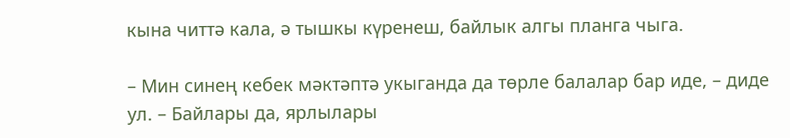кына читтә кала, ә тышкы күренеш, байлык алгы планга чыга.

– Мин синең кебек мәктәптә укыганда да төрле балалар бар иде, – диде ул. – Байлары да, ярлылары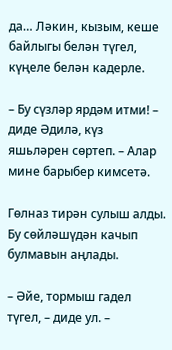да… Ләкин, кызым, кеше байлыгы белән түгел, күңеле белән кадерле.

– Бу сүзләр ярдәм итми! – диде Әдилә, күз яшьләрен сөртеп. – Алар мине барыбер кимсетә.

Гөлназ тирән сулыш алды. Бу сөйләшүдән качып булмавын аңлады.

– Әйе, тормыш гадел түгел, – диде ул. –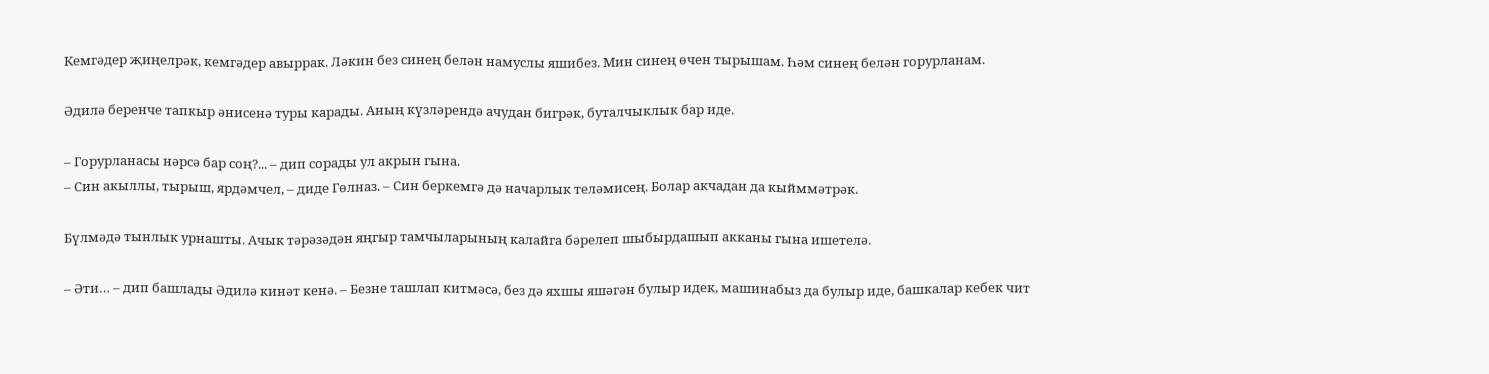Кемгәдер җиңелрәк, кемгәдер авыррак. Ләкин без синең белән намуслы яшибез. Мин синең өчен тырышам. Һәм синең белән горурланам.

Әдилә беренче тапкыр әнисенә туры карады. Аның күзләрендә ачудан бигрәк, буталчыклык бар иде.

– Горурланасы нәрсә бар соң?... – дип сорады ул акрын гына.
– Син акыллы, тырыш, ярдәмчел, – диде Гөлназ. – Син беркемгә дә начарлык теләмисең. Болар акчадан да кыйммәтрәк.

Бүлмәдә тынлык урнашты. Ачык тәрәзәдән яңгыр тамчыларының калайга бәрелеп шыбырдашып акканы гына ишетелә.

– Әти… – дип башлады Әдилә кинәт кенә. – Безне ташлап китмәсә, без дә яхшы яшәгән булыр идек, машинабыз да булыр иде, башкалар кебек чит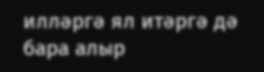илләргә ял итәргә дә бара алыр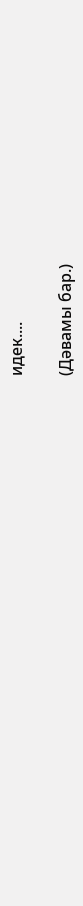идек....

(Дәвамы бар.)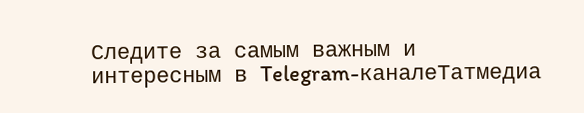Следите за самым важным и интересным в Telegram-каналеТатмедиа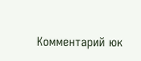Комментарий юк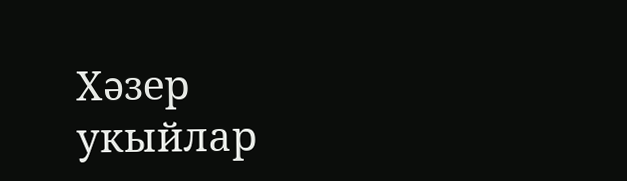Хәзер укыйлар